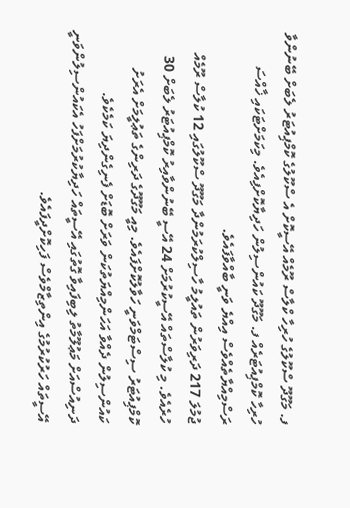ފ. މަގޫދޫ ސްކޫލުގެ ހުރިހާ ކްލާސް ރޫމެއް އޭސީކޮށް އެ ސްކޫލުގެ ކޮމްޕިއުޓަރު ލެބަށް ބޭނުންވާ ހުރިހާ ކޮމްޕިއުޓަރެއް ފ. މަގޫދޫ ކައުންސިލުން ހަދިޔާކޮށްފިއެވެ. މިކަމަށްޓަކައި ޚާއްސަ ރަސްމިއްޔާތެއްވެސް އިއްޔެ ވަނީ ބާއްވާފައެވެ.
ޖުމުލަ 217 ދަރިވަރުން ތައުލީމު ހާސިލްކުރަމުންދާ މަގޫދޫ ސްކޫލުގައި 12 ކުލާސް ރޫމެއް ހުރެއެވެ. މި ކުލާސްތައް އޭސީކުރުމަށް 24 އޭސީ ބޭނުންވާއިރު ކޮމްޕިއުޓަރު ލެބަށް 30 ކޮމްޕިއުޓަރު ސިސްޓަމްވަނީ ހަވާލުކޮށްފައެވެ. މިއީ މަގޫދޫގެ ދަރިންގެ ތަޢުލީމަށް އެރަށު ކައުންސިލުން ދެއްވާ އަހަންމިއްޔަތުކަން ވަރަށް ބޮޑަށް ފެނިގެންދިޔަ ކަމެކެވެ.
ދަނިއުސްއަށް މަޢުލޫމާތު ލިބިފައިވާ ގޮތުގައި އޭސީތައް ހަދިޔާކުރުމަށްފަހު އެކައުންސިލުންވަނީ އޭސީތައް ހަރުކުރުމުގެ އިންތިޒާމްވެސް ފަހިކޮށްދީފައެވެ.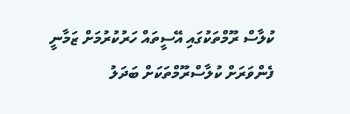ކުލާސް ރޫމްތަކުގައި އޭސީތައް ހަރުކުރުމަށް ޒަމާނީ ފެންވަރަށް ކުލާސްރޫމްތަކަށް ބަދަލު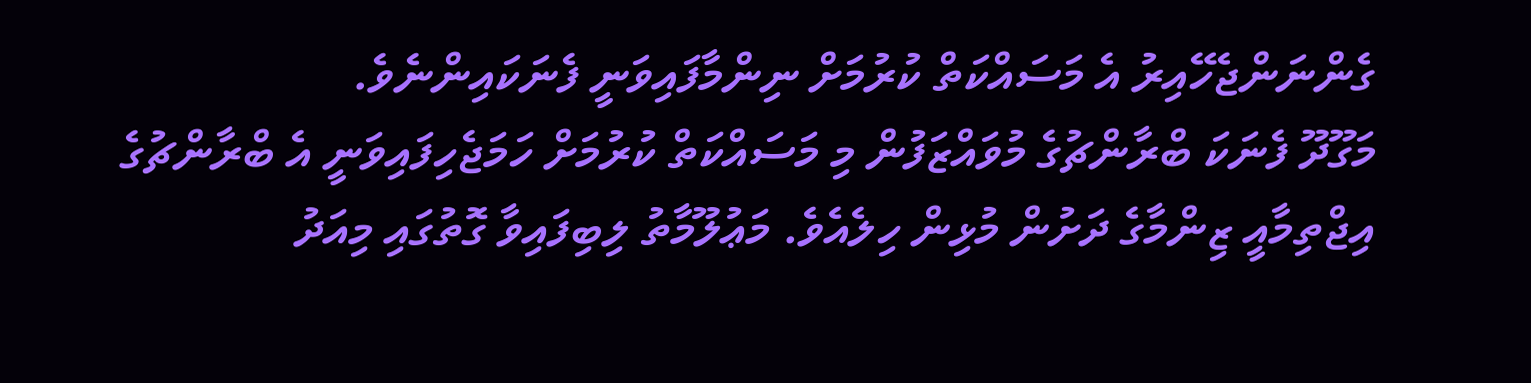ގެންނަންޖެހޭއިރު އެ މަސައްކަތް ކުރުމަށް ނިންމާފައިވަނީ ފެނަކައިންނެވެ.
މަގޫދޫ ފެނަކަ ބްރާންޗުގެ މުވައްޒަފުން މި މަސައްކަތް ކުރުމަށް ހަމަޖެހިފައިވަނީ އެ ބްރާންޗުގެ އިޖްތިމާއީ ޒިންމާގެ ދަށުން މުޅިން ހިލެއެވެ. މަޢުލޫމާތު ލިބިފައިވާ ގޮތުގައި މިއަދު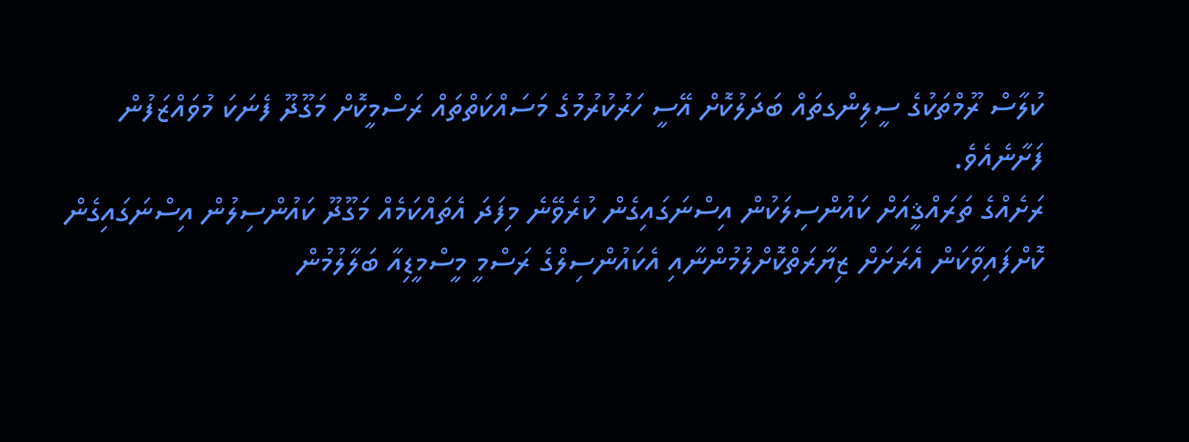ކުލާސް ރޫމްތަކުގެ ސީލިންގތައް ބަދަލުކޮށް އޭސީ ހަރުކުރުމުގެ މަސައްކަތްތައް ރަސްމީކޮށް މަގޫދޫ ފެނަކަ މުވައްޒަފުން ފަށާނެއެވެ.
ރަށެއްގެ ތަރައްޤީއަށް ކައުންސިލަކުން އިސްނަގައިގެން ކުރެވޭނެ މިފަދަ އެތައްކަމެއް މަގޫދޫ ކައުންސިލުން އިސްނަގައިގެން ކޮށްފައިވާކަން އެރަށަށް ޒިޔާރަތްކޮށްލުމުންނާއި އެކައުންސިލްގެ ރަސްމީ މީސްމީޑިއާ ބަލާލުމުން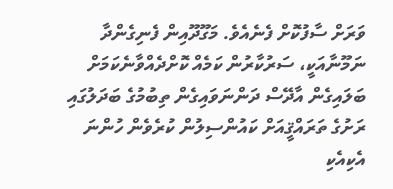ވަރަށް ސާފުކޮށް ފެނެއެވެ. މަގޫދޫއިން ފެނިގެންދާ ނަމޫނާއަކީ، ސަރުކާރުން ކަމެއް ކޮށްދެއްވާނެކަމަށް ބަލައިގެން އާދޭސް ދަންނަވައިގެން ތިބުމުގެ ބަދަލުގައި ރަށުގެ ތަރައްޤީއަށް ކައުންސިލުން ކުރެވެން ހުންނަ އެކިއެކި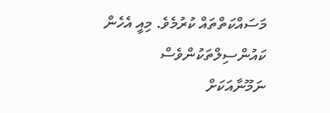މަސައްކަތްތައް ކުރުމެވެ. މިއީ އެހެން ކައުންސިލްތަކުންވެސް ނަމޫނާއަކަށް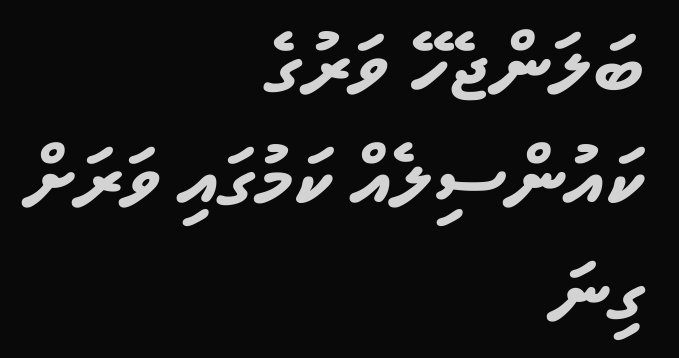ބަލަންޖެހޭ ވަރުގެ ކައުންސިލެއް ކަމުގައި ވަރަށް ގިނަ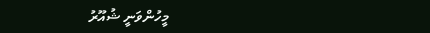މީހުންވަނީ ޝުއޫރު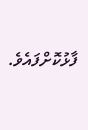ފާޅުކޮށްފައެވެ.